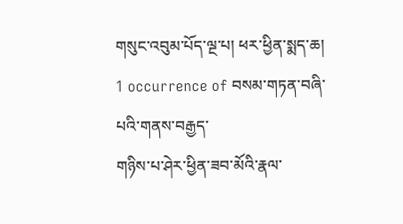གསུང་འབུམ་པོད་ལྔ་པ། ཕར་ཕྱིན་སྨད་ཆ།
1 occurrence of བསམ་གཏན་བཞི་པའི་གནས་བརྒྱད་
གཉིས་པ་ཤེར་ཕྱིན་ཟབ་མོའི་རྣལ་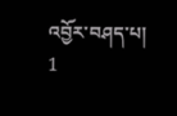འབྱོར་བཤད་པ།
1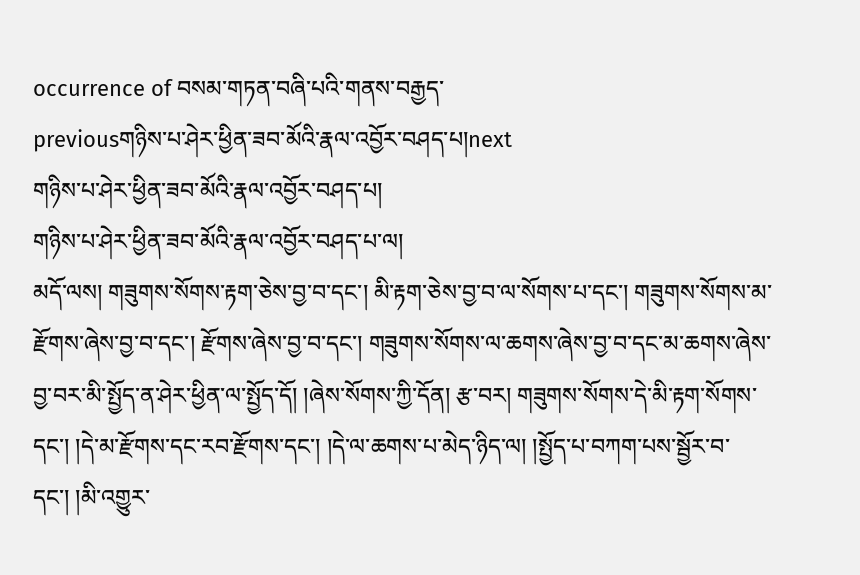occurrence of བསམ་གཏན་བཞི་པའི་གནས་བརྒྱད་
previousགཉིས་པ་ཤེར་ཕྱིན་ཟབ་མོའི་རྣལ་འབྱོར་བཤད་པ།next
གཉིས་པ་ཤེར་ཕྱིན་ཟབ་མོའི་རྣལ་འབྱོར་བཤད་པ།
གཉིས་པ་ཤེར་ཕྱིན་ཟབ་མོའི་རྣལ་འབྱོར་བཤད་པ་ལ།
མདོ་ལས། གཟུགས་སོགས་རྟག་ཅེས་བྱ་བ་དང་། མི་རྟག་ཅེས་བྱ་བ་ལ་སོགས་པ་དང་། གཟུགས་སོགས་མ་རྫོགས་ཞེས་བྱ་བ་དང་། རྫོགས་ཞེས་བྱ་བ་དང་། གཟུགས་སོགས་ལ་ཆགས་ཞེས་བྱ་བ་དང་མ་ཆགས་ཞེས་བྱ་བར་མི་སྤྱོད་ན་ཤེར་ཕྱིན་ལ་སྤྱོད་དོ། །ཞེས་སོགས་ཀྱི་དོན། རྩ་བར། གཟུགས་སོགས་དེ་མི་རྟག་སོགས་དང་། །དེ་མ་རྫོགས་དང་རབ་རྫོགས་དང་། །དེ་ལ་ཆགས་པ་མེད་ཉིད་ལ། །སྤྱོད་པ་བཀག་པས་སྦྱོར་བ་དང་། །མི་འགྱུར་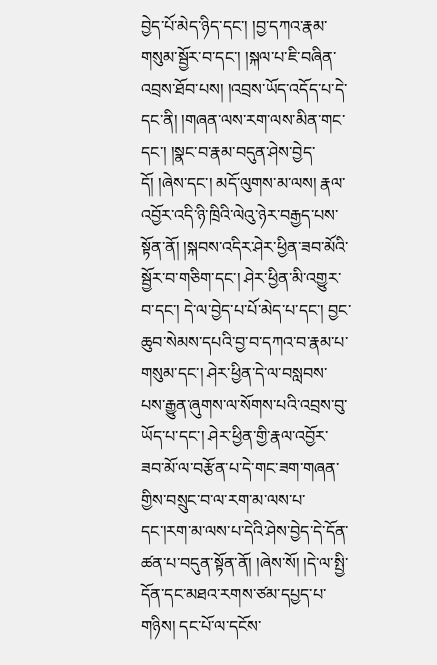བྱེད་པོ་མེད་ཉིད་དང་། །བྱ་དཀའ་རྣམ་གསུམ་སྦྱོར་བ་དང་། །སྐལ་པ་ཇི་བཞིན་འབྲས་ཐོབ་པས། །འབྲས་ཡོད་འདོད་པ་དེ་དང་ནི། །གཞན་ལས་རག་ལས་མིན་གང་དང་། །སྣང་བ་རྣམ་བདུན་ཤེས་བྱེད་དོ། །ཞེས་དང་། མདོ་ལུགས་མ་ལས། རྣལ་འབྱོར་འདི་ཉི་ཁྲིའི་ལེའུ་ཉེར་བརྒྱད་པས་སྟོན་ནོ། །སྐབས་འདིར་ཤེར་ཕྱིན་ཟབ་མོའི་སྦྱོར་བ་གཅིག་དང་། ཤེར་ཕྱིན་མི་འགྱུར་བ་དང་། དེ་ལ་བྱེད་པ་པོ་མེད་པ་དང་། བྱང་ཆུབ་སེམས་དཔའི་བྱ་བ་དཀའ་བ་རྣམ་པ་གསུམ་དང་། ཤེར་ཕྱིན་དེ་ལ་བསླབས་པས་རྒྱུན་ཞུགས་ལ་སོགས་པའི་འབྲས་བུ་ཡོད་པ་དང་། ཤེར་ཕྱིན་གྱི་རྣལ་འབྱོར་ཟབ་མོ་ལ་བརྩོན་པ་དེ་གང་ཟག་གཞན་གྱིས་བསྲུང་བ་ལ་རག་མ་ལས་པ་དང་།རག་མ་ལས་པ་དེའི་ཤེས་བྱེད་དེ་དོན་ཚན་པ་བདུན་སྟོན་ནོ། །ཞེས་སོ། །དེ་ལ་སྤྱི་དོན་དང་མཐའ་རགས་ཙམ་དཔྱད་པ་གཉིས། དང་པོ་ལ་དངོས་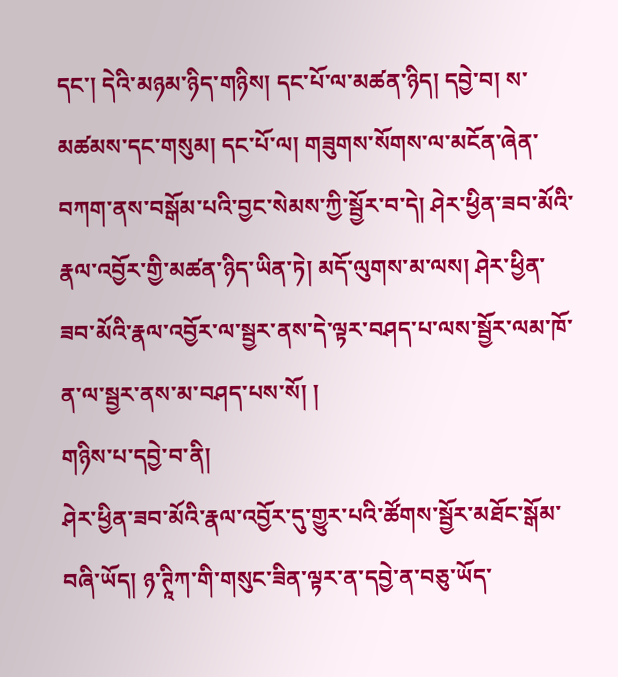དང་། དེའི་མཉམ་ཉིད་གཉིས། དང་པོ་ལ་མཚན་ཉིད། དབྱེ་བ། ས་མཚམས་དང་གསུམ། དང་པོ་ལ། གཟུགས་སོགས་ལ་མངོན་ཞེན་བཀག་ནས་བསྒོམ་པའི་བྱང་སེམས་ཀྱི་སྦྱོར་བ་དེ། ཤེར་ཕྱིན་ཟབ་མོའི་རྣལ་འབྱོར་གྱི་མཚན་ཉིད་ཡིན་ཏེ། མདོ་ལུགས་མ་ལས། ཤེར་ཕྱིན་ཟབ་མོའི་རྣལ་འབྱོར་ལ་སྦྱར་ནས་དེ་ལྟར་བཤད་པ་ལས་སྦྱོར་ལམ་ཁོ་ན་ལ་སྦྱར་ནས་མ་བཤད་པས་སོ། །
གཉིས་པ་དབྱེ་བ་ནི།
ཤེར་ཕྱིན་ཟབ་མོའི་རྣལ་འབྱོར་དུ་གྱུར་པའི་ཚོགས་སྦྱོར་མཐོང་སྒོམ་བཞི་ཡོད། ཉ་ཊཱིཀ་གི་གསུང་ཟིན་ལྟར་ན་དབྱེ་ན་བཅུ་ཡོད་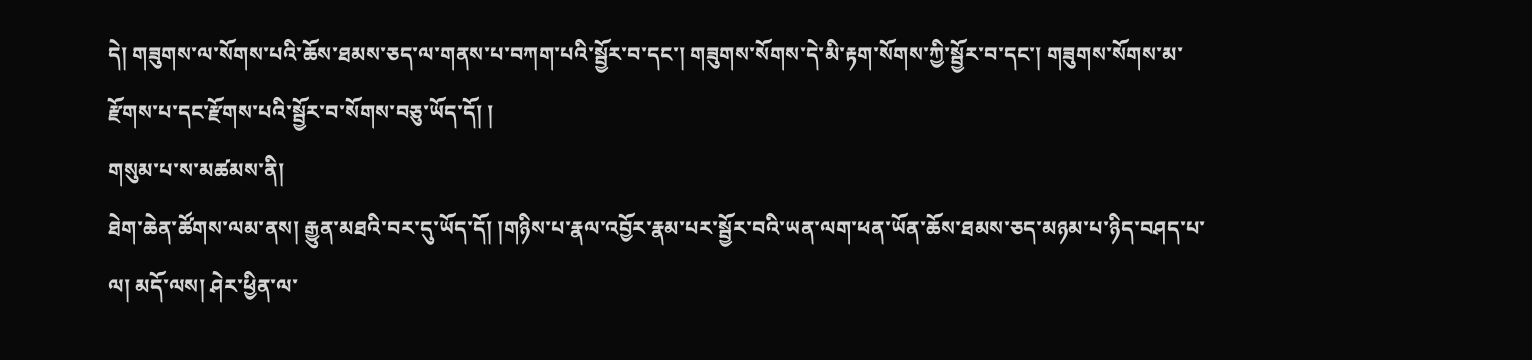དེ། གཟུགས་ལ་སོགས་པའི་ཆོས་ཐམས་ཅད་ལ་གནས་པ་བཀག་པའི་སྦྱོར་བ་དང་། གཟུགས་སོགས་དེ་མི་རྟག་སོགས་ཀྱི་སྦྱོར་བ་དང་། གཟུགས་སོགས་མ་རྫོགས་པ་དང་རྫོགས་པའི་སྦྱོར་བ་སོགས་བཅུ་ཡོད་དོ། །
གསུམ་པ་ས་མཚམས་ནི།
ཐེག་ཆེན་ཚོགས་ལམ་ནས། རྒྱུན་མཐའི་བར་དུ་ཡོད་དོ། །གཉིས་པ་རྣལ་འབྱོར་རྣམ་པར་སྦྱོར་བའི་ཡན་ལག་ཕན་ཡོན་ཆོས་ཐམས་ཅད་མཉམ་པ་ཉིད་བཤད་པ་ལ། མདོ་ལས། ཤེར་ཕྱིན་ལ་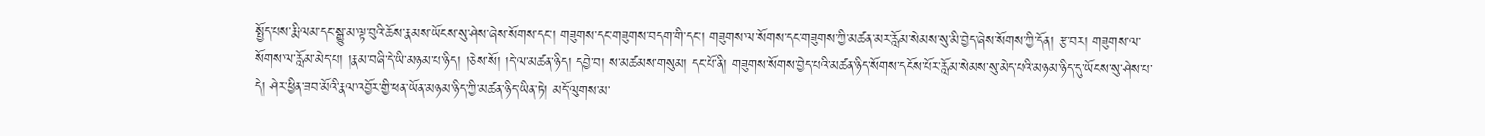སྤྱོད་པས་རྨི་ལམ་དང་སྒྱུ་མ་ལྟ་བུའི་ཆོས་རྣམས་ཡོངས་སུ་ཤེས་ཞེས་སོགས་དང་། གཟུགས་དང་གཟུགས་བདག་གི་དང་། གཟུགས་ལ་སོགས་དང་གཟུགས་ཀྱི་མཚན་མར་རློམ་སེམས་སུ་མི་བྱེད་ཞེས་སོགས་ཀྱི་དོན། རྩ་བར། གཟུགས་ལ་སོགས་ལ་རློམ་མེད་པ། །རྣམ་བཞི་དེ་ཡི་མཉམ་པ་ཉིད། །ཅེས་སོ། །དེ་ལ་མཚན་ཉིད། དབྱེ་བ། ས་མཚམས་གསུམ། དང་པོ་ནི། གཟུགས་སོགས་བྱེད་པའི་མཚན་ཉིད་སོགས་དངོས་པོར་རློམ་སེམས་སུ་མེད་པའི་མཉམ་ཉིད་དུ་ཡོངས་སུ་ཤེས་པ་དེ། ཤེར་ཕྱིན་ཟབ་མོའི་རྣལ་འབྱོར་གྱི་ཕན་ཡོན་མཉམ་ཉིད་ཀྱི་མཚན་ཉིད་ཡིན་ཏེ། མདོ་ལུགས་མ་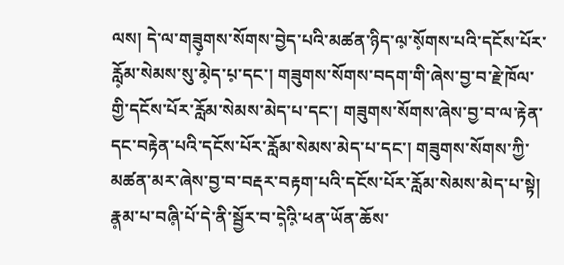ལས། དེ་ལ་གཟུ༷གས་སོགས་བྱེད་པའི་མཚན་ཉིད་ལ༷་སོ༷གས་པའི་དངོས་པོར་རློ༷མ་སེམས་སུ་མེ༷ད་པ༷་དང་། གཟུགས་སོགས་བདག་གི་ཞེས་བྱ་བ་རྗེ་ཁོལ་གྱི་དངོས་པོར་རློམ་སེམས་མེད་པ་དང་། གཟུགས་སོགས་ཞེས་བྱ་བ་ལ་རྟེན་དང་བརྟེན་པའི་དངོས་པོར་རློམ་སེམས་མེད་པ་དང་། གཟུགས་སོགས་ཀྱི་མཚན་མར་ཞེས་བྱ་བ་བརྡར་བརྟག་པའི་དངོས་པོར་རློམ་སེམས་མེད་པ་སྟེ། རྣ༷མ་པ་བཞི༷་པོ་དེ་ནི་སྦྱོར་བ་དེ༷འི༷་ཕན་ཡོན་ཆོས་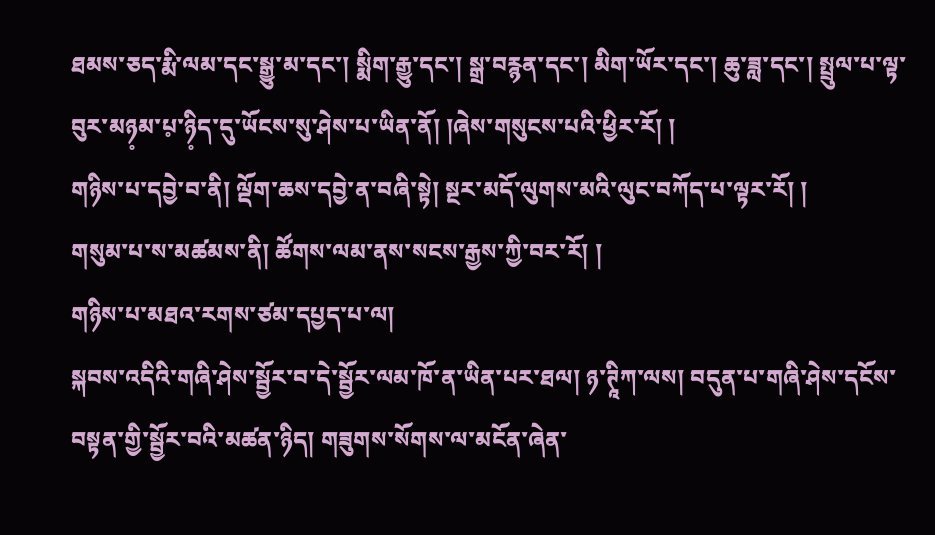ཐམས་ཅད་རྨི་ལམ་དང་སྒྱུ་མ་དང་། སྨིག་རྒྱུ་དང་། སྒྲ་བརྙན་དང་། མིག་ཡོར་དང་། ཆུ་ཟླ་དང་། སྤྲུལ་པ་ལྟ་བུར་མཉ༷མ་པ༷་ཉི༷ད་དུ་ཡོངས་སུ་ཤེས་པ་ཡིན་ནོ། །ཞེས་གསུངས་པའི་ཕྱིར་རོ། །
གཉིས་པ་དབྱེ་བ་ནི། ལྡོག་ཆས་དབྱེ་ན་བཞི་སྟེ། སྔར་མདོ་ལུགས་མའི་ལུང་བཀོད་པ་ལྟར་རོ། །
གསུམ་པ་ས་མཚམས་ནི། ཚོགས་ལམ་ནས་སངས་རྒྱས་ཀྱི་བར་རོ། །
གཉིས་པ་མཐའ་རགས་ཙམ་དཔྱད་པ་ལ།
སྐབས་འདིའི་གཞི་ཤེས་སྦྱོར་བ་དེ་སྦྱོར་ལམ་ཁོ་ན་ཡིན་པར་ཐལ། ཉ་ཊཱིཀ་ལས། བདུན་པ་གཞི་ཤེས་དངོས་བསྟན་གྱི་སྦྱོར་བའི་མཚན་ཉིད། གཟུགས་སོགས་ལ་མངོན་ཞེན་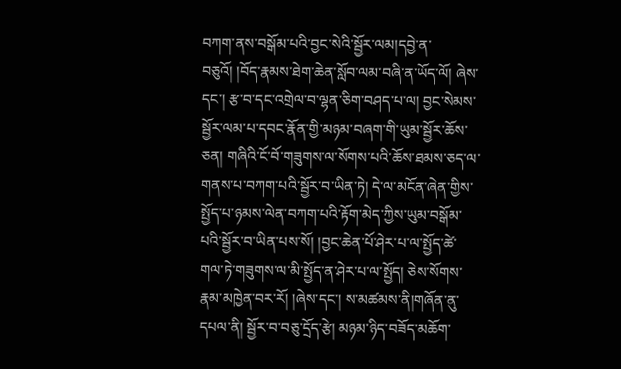བཀག་ནས་བསྒོམ་པའི་བྱང་སེའི་སྦྱོར་ལམ།དབྱེ་ན་བཅུའོ། །བོད་རྣམས་ཐེག་ཆེན་སློབ་ལམ་བཞི་ན་ཡོད་ལོ། ཞེས་དང་། རྩ་བ་དང་འགྲེལ་བ་ལྷན་ཅིག་བཤད་པ་ལ། བྱང་སེམས་སྦྱོར་ལམ་པ་དབང་རྣོན་གྱི་མཉམ་བཞག་གི་ཡུམ་སྦྱོར་ཆོས་ཅན། གཞིའི་ངོ་བོ་གཟུགས་ལ་སོགས་པའི་ཆོས་ཐམས་ཅད་ལ་གནས་པ་བཀག་པའི་སྦྱོར་བ་ཡིན་ཏེ། དེ་ལ་མངོན་ཞེན་གྱིས་སྤྱོད་པ་ཉམས་ལེན་བཀག་པའི་རྟོག་མེད་ཀྱིས་ཡུམ་བསྒོམ་པའི་སྦྱོར་བ་ཡིན་པས་སོ། །བྱང་ཆེན་པོ་ཤེར་པ་ལ་སྤྱོད་ཚེ་གལ་ཏེ་གཟུགས་ལ་མི་སྤྱོད་ན་ཤེར་པ་ལ་སྤྱོད། ཅེས་སོགས་རྣམ་མཁྱེན་བར་རོ། །ཞེས་དང་། ས་མཚམས་ནི།གཞོན་ནུ་དཔལ་ནི། སྦྱོར་བ་བཅུ་དྲོད་རྩེ། མཉམ་ཉིད་བཟོད་མཆོག་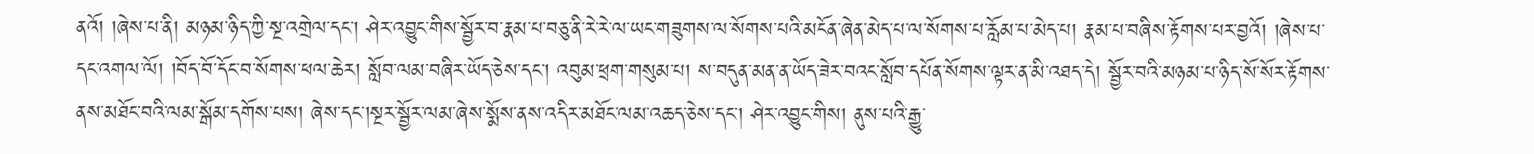ནའོ། །ཞེས་པ་ནི། མཉམ་ཉིད་ཀྱི་སྔ་འགྲེལ་དང་། ཤེར་འབྱུང་གིས་སྦྱོར་བ་རྣམ་པ་བཅུ་ནི་རེ་རེ་ལ་ཡང་གཟུགས་ལ་སོགས་པའི་མངོན་ཞེན་མེད་པ་ལ་སོགས་པ་རློམ་པ་མེད་པ། རྣམ་པ་བཞིས་རྟོགས་པར་བྱའོ། །ཞེས་པ་དང་འགལ་ལོ། །བོད་བོ་དོང་བ་སོགས་ཕལ་ཆེར། སློབ་ལམ་བཞིར་ཡོད་ཅེས་དང་། འབུམ་ཕྲག་གསུམ་པ། ས་བདུན་མན་ན་ཡོད་ཟེར་བའང་སློབ་དཔོན་སོགས་ལྟར་ན་མི་འཐད་དེ། སྦྱོར་བའི་མཉམ་པ་ཉིད་སོ་སོར་རྟོགས་ནས་མཐོང་བའི་ལམ་སྒོམ་དགོས་པས། ཞེས་དང་།སྔར་སྦྱོར་ལམ་ཞེས་སྨོས་ནས་འདིར་མཐོང་ལམ་འཆད་ཅེས་དང་། ཤེར་འབྱུང་གིས། ནུས་པའི་རྒྱུ་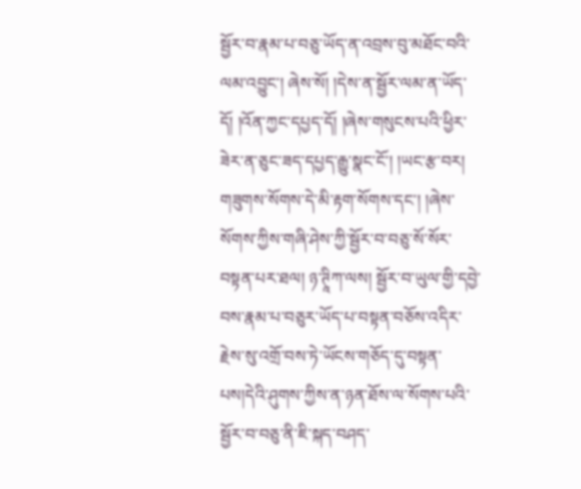སྦྱོར་བ་རྣམ་པ་བཅུ་ཡོད་ན་འབྲས་བུ་མཐོང་བའི་ལམ་འབྱུང་། ཞེས་སོ། །དེས་ན་སྦྱོར་ལམ་ན་ཡོད་དོ། །འོན་ཀྱང་དཔྱད་དོ། །ཞེས་གསུངས་པའི་ཕྱིར་ཟེར་ན་ཅུང་ཟད་དཔྱད་རྒྱུ་སྣང་ངོ་། །ཡང་རྩ་བར། གཟུགས་སོགས་དེ་མི་རྟག་སོགས་དང་། །ཞེས་སོགས་ཀྱིས་གཞི་ཤེས་ཀྱི་སྦྱོར་བ་བཅུ་སོ་སོར་བསྟན་པར་ཐལ། ཉ་ཊཱིཀ་ལས། སྦྱོར་བ་ཡུལ་གྱི་དབྱེ་བས་རྣམ་པ་བཅུར་ཡོད་པ་བསྟན་བཅོས་འདིར་རྗེས་སུ་འགྲོ་བས་ཏེ་ཡོངས་གཅོད་དུ་བསྟན་པས།དེའི་ཤུགས་ཀྱིས་ན་ཉན་ཐོས་ལ་སོགས་པའི་སྦྱོར་བ་བཅུ་ནི་ཇི་སྐད་བཤད་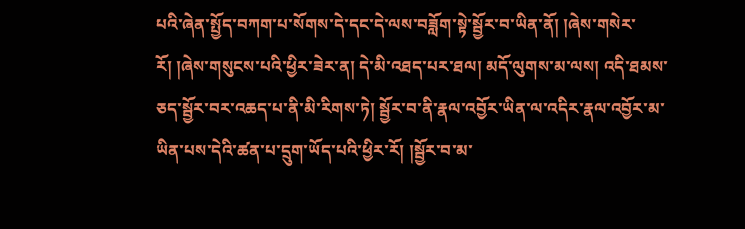པའི་ཞེན་སྤྱོད་བཀག་པ་སོགས་དེ་དང་དེ་ལས་བཟློག་སྟེ་སྦྱོར་བ་ཡིན་ནོ། །ཞེས་གསེར་རོ། །ཞེས་གསུངས་པའི་ཕྱིར་ཟེར་ན། དེ་མི་འཐད་པར་ཐལ། མདོ་ལུགས་མ་ལས། འདི་ཐམས་ཅད་སྦྱོར་བར་འཆད་པ་ནི་མི་རིགས་ཏེ། སྦྱོར་བ་ནི་རྣལ་འབྱོར་ཡིན་ལ་འདིར་རྣལ་འབྱོར་མ་ཡིན་པས་དེའི་ཚན་པ་དྲུག་ཡོད་པའི་ཕྱིར་རོ། །སྦྱོར་བ་མ་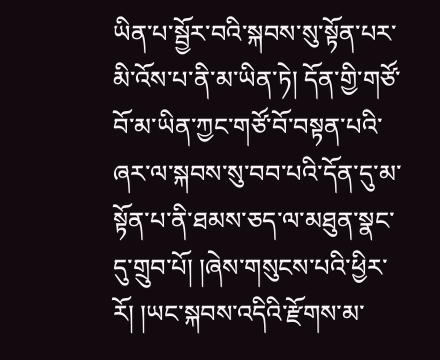ཡིན་པ་སྦྱོར་བའི་སྐབས་སུ་སྟོན་པར་མི་འོས་པ་ནི་མ་ཡིན་ཏེ། དོན་གྱི་གཙོ་བོ་མ་ཡིན་ཀྱང་གཙོ་བོ་བསྟན་པའི་ཞར་ལ་སྐབས་སུ་བབ་པའི་དོན་དུ་མ་སྟོན་པ་ནི་ཐམས་ཅད་ལ་མཐུན་སྣང་དུ་གྲུབ་པོ། །ཞེས་གསུངས་པའི་ཕྱིར་རོ། །ཡང་སྐབས་འདིའི་རྫོགས་མ་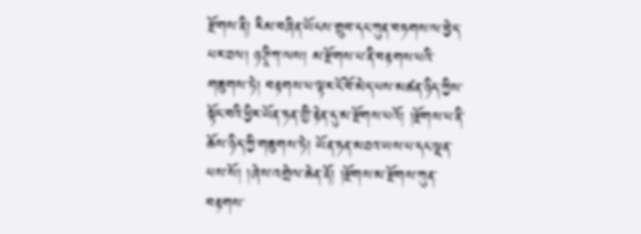རྫོགས་ནི། རིམ་བཞིན་ཡོངས་གྲུབ་དང་ཀུན་བཏགས་ལ་བྱེད་པར་ཐལ། ཉ་ཊཱིཀ་ལས། མ་རྫོགས་པ་ནི་བརྟགས་པའི་གཟུགས་ཏེ། བརྟགས་པ་ལྟར་ངོ་བོ་མེད་པས་མཚན་ཉིད་ཀྱིས་སྟོང་བའི་ཕྱིར་ཡོན་ཏན་གྱི་རྟེན་དུ་མ་རྫོགས་པའོ། །རྫོགས་པ་ནི་ཆོས་ཉིད་ཀྱི་གཟུགས་ཏེ། ཡོན་ཏན་མཐའ་ཡས་པ་དང་ལྡན་པས་སོ། །ཞེས་འགྲེལ་ཆེན་ནོ། །རྫོགས་མ་རྫོགས་ཀུན་བརྟགས་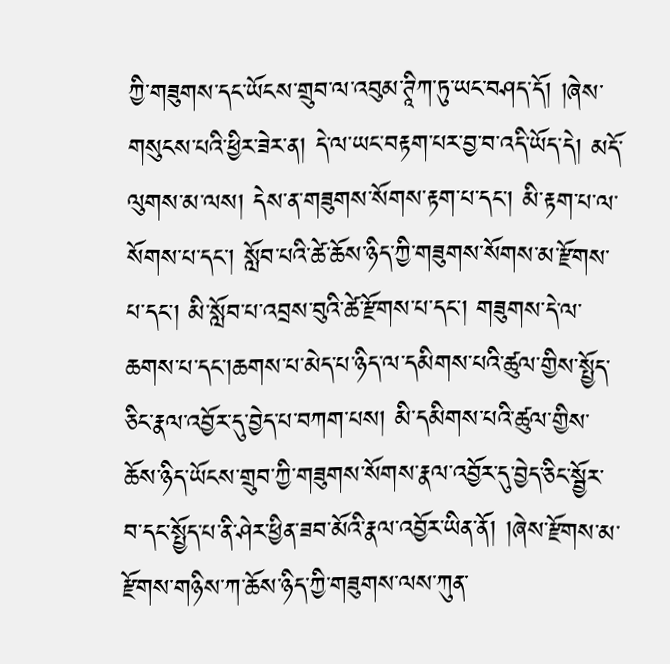ཀྱི་གཟུགས་དང་ཡོངས་གྲུབ་ལ་འབུམ་ཊཱིཀ་ཏུ་ཡང་བཤད་དོ། །ཞེས་གསུངས་པའི་ཕྱིར་ཟེར་ན། དེ་ལ་ཡང་བརྟག་པར་བྱ་བ་འདི་ཡོད་དེ། མདོ་ལུགས་མ་ལས། དེས་ན་གཟུགས་སོགས་རྟག་པ་དང་། མི་རྟག་པ་ལ་སོགས་པ་དང་། སློབ་པའི་ཚེ་ཆོས་ཉིད་ཀྱི་གཟུགས་སོགས་མ་རྫོགས་པ་དང་། མི་སློབ་པ་འབྲས་བུའི་ཚེ་རྫོགས་པ་དང་། གཟུགས་དེ་ལ་ཆགས་པ་དང་།ཆགས་པ་མེད་པ་ཉིད་ལ་དམིགས་པའི་ཚུལ་གྱིས་སྤྱོད་ཅིང་རྣལ་འབྱོར་དུ་བྱེད་པ་བཀག་པས། མི་དམིགས་པའི་ཚུལ་གྱིས་ཆོས་ཉིད་ཡོངས་གྲུབ་ཀྱི་གཟུགས་སོགས་རྣལ་འབྱོར་དུ་བྱེད་ཅིང་སྦྱོར་བ་དང་སྤྱོད་པ་ནི་ཤེར་ཕྱིན་ཟབ་མོའི་རྣལ་འབྱོར་ཡིན་ནོ། །ཞེས་རྫོགས་མ་རྫོགས་གཉིས་ཀ་ཆོས་ཉིད་ཀྱི་གཟུགས་ལས་ཀུན་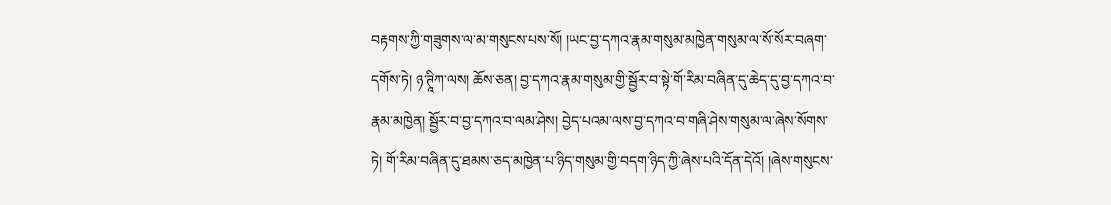བརྟགས་ཀྱི་གཟུགས་ལ་མ་གསུངས་པས་སོ། །ཡང་བྱ་དཀའ་རྣམ་གསུམ་མཁྱེན་གསུམ་ལ་སོ་སོར་བཞག་དགོས་ཏེ། ཉ་ཊཱིཀ་ལས། ཆོས་ཅན། བྱ་དཀའ་རྣམ་གསུམ་གྱི་སྦྱོར་བ་སྟེ་གོ་རིམ་བཞིན་དུ་ཆེད་དུ་བྱ་དཀའ་བ་རྣམ་མཁྱེན། སྦྱོར་བ་བྱ་དཀའ་བ་ལམ་ཤེས། བྱེད་པའམ་ལས་བྱ་དཀའ་བ་གཞི་ཤེས་གསུམ་ལ་ཞེས་སོགས་ཏེ། གོ་རིམ་བཞིན་དུ་ཐམས་ཅད་མཁྱེན་པ་ཉིད་གསུམ་གྱི་བདག་ཉིད་ཀྱི་ཞེས་པའི་དོན་དེའོ། །ཞེས་གསུངས་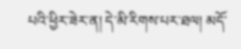པའི་ཕྱིར་ཟེར་ན། དེ་མི་རིགས་པར་ཐལ། མདོ་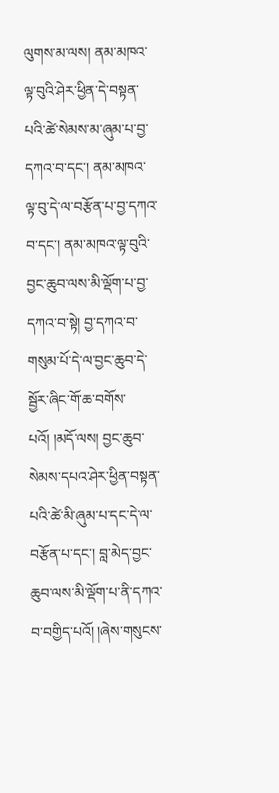ལུགས་མ་ལས། ནམ་མཁའ་ལྟ་བུའི་ཤེར་ཕྱིན་དེ་བསྟན་པའི་ཚེ་སེམས་མ་ཞུམ་པ་བྱ་དཀའ་བ་དང་། ནམ་མཁའ་ལྟ་བུ་དེ་ལ་བརྩོན་པ་བྱ་དཀའ་བ་དང་། ནམ་མཁའ་ལྟ་བུའི་བྱང་ཆུབ་ལས་མི་ལྡོག་པ་བྱ་དཀའ་བ་སྟེ། བྱ་དཀའ་བ་གསུམ་པོ་དེ་ལ་བྱང་ཆུབ་དེ་སྦྱོར་ཞིང་གོ་ཆ་བགོས་པའོ། །མདོ་ལས། བྱང་ཆུབ་སེམས་དཔའ་ཤེར་ཕྱིན་བསྟན་པའི་ཚེ་མི་ཞུམ་པ་དང་དེ་ལ་བརྩོན་པ་དང་། བླ་མེད་བྱང་ཆུབ་ལས་མི་ལྡོག་པ་ནི་དཀའ་བ་བགྱིད་པའོ། །ཞེས་གསུངས་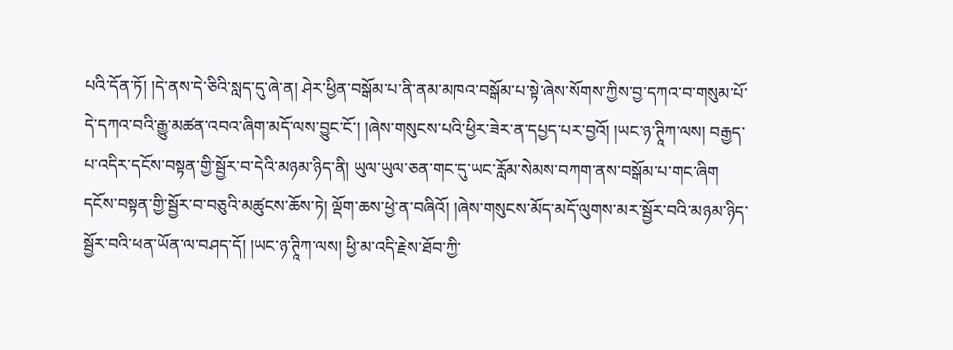པའི་དོན་ཏོ། །དེ་ནས་དེ་ཅིའི་སླད་དུ་ཞེ་ན། ཤེར་ཕྱིན་བསྒོམ་པ་ནི་ནམ་མཁའ་བསྒོམ་པ་སྟེ་ཞེས་སོགས་ཀྱིས་བྱ་དཀའ་བ་གསུམ་པོ་དེ་དཀའ་བའི་རྒྱུ་མཚན་འབའ་ཞིག་མདོ་ལས་བྱུང་ངོ་། །ཞེས་གསུངས་པའི་ཕྱིར་ཟེར་ན་དཔྱད་པར་བྱའོ། །ཡང་ཉ་ཊཱིཀ་ལས། བརྒྱད་པ་འདིར་དངོས་བསྟན་གྱི་སྦྱོར་བ་དེའི་མཉམ་ཉིད་ནི། ཡུལ་ཡུལ་ཅན་གང་དུ་ཡང་རློམ་སེམས་བཀག་ནས་བསྒོམ་པ་གང་ཞིག དངོས་བསྟན་གྱི་སྦྱོར་བ་བཅུའི་མཚུངས་ཆོས་ཏེ། ལྡོག་ཆས་ཕྱེ་ན་བཞིའོ། །ཞེས་གསུངས་མོད་མདོ་ལུགས་མར་སྦྱོར་བའི་མཉམ་ཉིད་སྦྱོར་བའི་ཕན་ཡོན་ལ་བཤད་དོ། །ཡང་ཉ་ཊཱིཀ་ལས། ཕྱི་མ་འདི་རྗེས་ཐོབ་ཀྱི་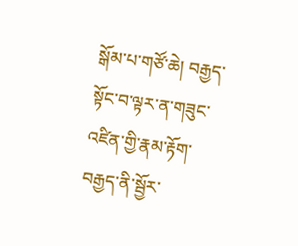སྒོམ་པ་གཙོ་ཆེ། བརྒྱད་སྟོང་བ་ལྟར་ན་གཟུང་འཛིན་གྱི་རྣམ་རྟོག་བརྒྱད་ནི་སྦྱོར་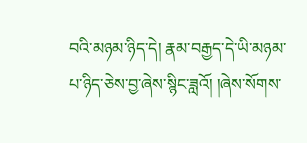བའི་མཉམ་ཉིད་དེ། རྣམ་བརྒྱད་དེ་ཡི་མཉམ་པ་ཉིད་ཅེས་བྱ་ཞེས་སྙིང་ཟླའོ། །ཞེས་སོགས་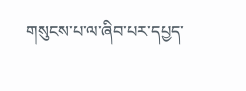གསུངས་པ་ལ་ཞིབ་པར་དཔྱད་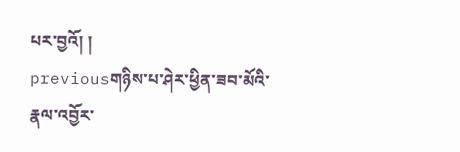པར་བྱའོ། །
previousགཉིས་པ་ཤེར་ཕྱིན་ཟབ་མོའི་རྣལ་འབྱོར་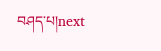བཤད་པ།next